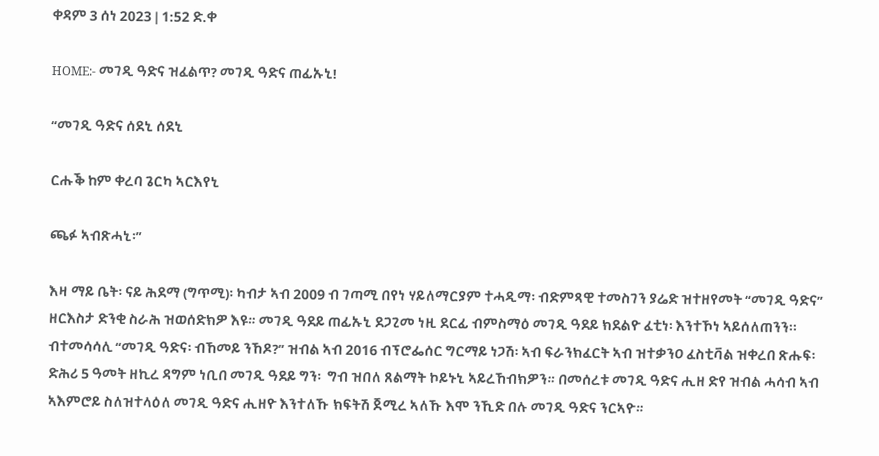ቀዳም 3 ሰነ 2023 | 1:52 ድ.ቀ

HOME:- መገዲ ዓድና ዝፈልጥ? መገዲ ዓድና ጠፊኡኒ!

“መገዲ ዓድና ሰደኒ ሰደኒ

ርሑቕ ከም ቀረባ ጌርካ ኣርእየኒ

ጫፉ ኣብጽሓኒ፡”

እዛ ማይ ቤት፡ ናይ ሕደማ (ግጥሚ)፡ ካብታ ኣብ 2009 ብ ገጣሚ በየነ ሃይለማርያም ተሓዲማ፡ ብድምጻዊ ተመስገን ያሬድ ዝተዘየመት “መገዲ ዓድና” ዘርእስታ ድንቂ ስራሕ ዝወሰድክዎ እዩ። መገዲ ዓደይ ጠፊኡኒ ደጋጊመ ነዚ ደርፊ ብምስማዕ መገዲ ዓደይ ክደልዮ ፈቲነ፡ እንተኾነ ኣይሰለጠንን፡፡ ብተመሳሳሊ “መገዲ ዓድና፡ ብኸመይ ንኸዶ?” ዝብል ኣብ 2016 ብፕሮፌሰር ግርማይ ነጋሽ፡ ኣብ ፍራንክፈርት ኣብ ዝተቃንዐ ፈስቲቫል ዝቀረበ ጽሑፍ፡  ድሕሪ 5 ዓመት ዘኪረ ዳግም ነቢበ መገዲ ዓደይ ግን፡  ግብ ዝበለ ጸልማት ኮይኑኒ ኣይረኸብክዎን። በመሰረቱ መገዲ ዓድና ሒዘ ድየ ዝብል ሓሳብ ኣብ ኣእምሮይ ስለዝተላዕለ መገዲ ዓድና ሒዘዮ እንተለኹ ክፍትሽ ጀሚረ ኣለኹ እሞ ንኺድ በሉ መገዲ ዓድና ንርኣዮ።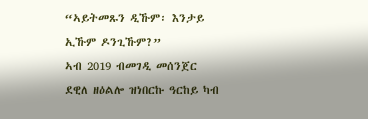“ኣይትመጹን ዲኹም፡ እንታይ ኢኹም ዶንጊኹም?”
ኣብ 2019 ብመገዲ መሰንጀር ደዊለ ዘዕልሎ ዝነበርኩ ዓርከይ ካብ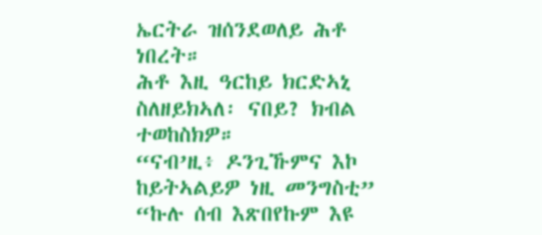ኤርትራ ዝሰንደወለይ ሕቶ ነበረት።
ሕቶ እዚ ዓርከይ ክርድኣኒ ስለዘይክኣለ፡ ናበይ? ክብል ተወከስክዎ።
“ናብ’ዚ፥ ዶንጊኹምና እኮ ከይትኣልይዎ ነዚ መንግስቲ”
“ኩሉ ሰብ እጽበየኩም እዩ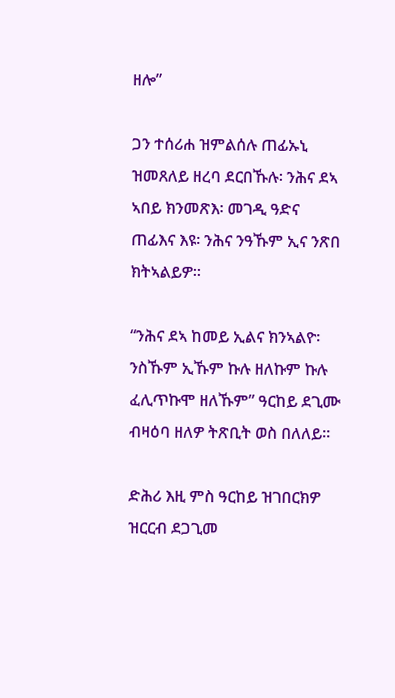ዘሎ”

ጋን ተሰሪሐ ዝምልሰሉ ጠፊኡኒ ዝመጸለይ ዘረባ ደርበኹሉ፡ ንሕና ደኣ ኣበይ ክንመጽእ፡ መገዲ ዓድና ጠፊእና እዩ፡ ንሕና ንዓኹም ኢና ንጽበ ክትኣልይዎ።

“ንሕና ደኣ ከመይ ኢልና ክንኣልዮ፡ ንስኹም ኢኹም ኩሉ ዘለኩም ኩሉ ፈሊጥኩሞ ዘለኹም” ዓርከይ ደጊሙ ብዛዕባ ዘለዎ ትጽቢት ወስ በለለይ።

ድሕሪ እዚ ምስ ዓርከይ ዝገበርክዎ ዝርርብ ደጋጊመ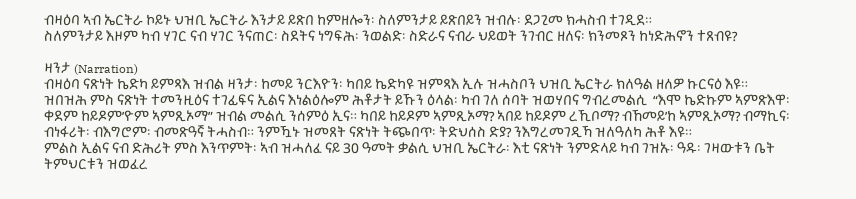ብዛዕባ ኣብ ኤርትራ ኮይኑ ህዝቢ ኤርትራ እንታይ ይጽበ ከምዘሎን፡ ስለምንታይ ይጽበይን ዝብሉ፡ ደጋጊመ ክሓስብ ተገዲደ።
ስለምንታይ እዞም ካብ ሃገር ናብ ሃገር ንናጠር፡ ስደትና ነግፍሕ፡ ንወልድ፡ ስድራና ናብራ ህይወት ንገብር ዘለና፡ ክንመጾን ከነድሕኖን ተጸብዩ?

ዛንታ (Narration)
ብዛዕባ ናጽነት ኬድካ ይምጻእ ዝብል ዛንታ፡ ከመይ ንርእዮን፡ ካበይ ኬድካዩ ዝምጻእ ኢሉ ዝሓስቦን ህዝቢ ኤርትራ ክለዓል ዘለዎ ኩርናዕ እዩ። ዝበዝሕ ምስ ናጽነት ተመንዚዕና ተገፊፍና ኢልና እነልዕሎም ሕቶታት ይኹን ዕላል፡ ካብ ገለ ሰባት ዝወሃበና ግብረመልሲ  “እሞ ኬድኩም ኣምጽእዋ፡ ቀደም ከይዶም’ዮም ኣምጺኦማ” ዝብል መልሲ ንሰምዕ ኢና። ካበይ ከይዶም ኣምጺኦማ? ኣበይ ከይዶም ረኺቦማ? ብኸመይ’ከ ኣምጺኦማ? ብማኪና፡ ብነፋሪት፡ ብእግሮም፡ ብመጽዓኛ ትሓስብ። ንምዃኑ ዝመጸት ናጽነት ትጭበጥ፡ ትድህሰስ ድያ? ንእግረመገዲኻ ዝለዓለካ ሕቶ እዩ።
ምልስ ኢልና ናብ ድሕሪት ምስ እንጥምት፡ ኣብ ዝሓለፈ ናይ 30 ዓመት ቃልሲ ህዝቢ ኤርትራ፡ እቲ ናጽነት ንምድላይ ካብ ገዝኡ፡ ዓዱ፡ ገዛውቱን ቤት ትምህርቱን ዝወፈረ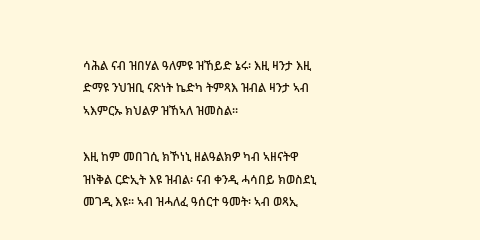ሳሕል ናብ ዝበሃል ዓለምዩ ዝኸይድ ኔሩ፡ እዚ ዛንታ እዚ ድማዩ ንህዝቢ ናጽነት ኬድካ ትምጻእ ዝብል ዛንታ ኣብ ኣእምርኡ ክህልዎ ዝኸኣለ ዝመስል።

እዚ ከም መበገሲ ክኾነኒ ዘልዓልክዎ ካብ ኣዘናትዋ ዝነቅል ርድኢት እዩ ዝብል፡ ናብ ቀንዲ ሓሳበይ ክወስደኒ መገዲ እዩ። ኣብ ዝሓለፈ ዓሰርተ ዓመት፡ ኣብ ወጻኢ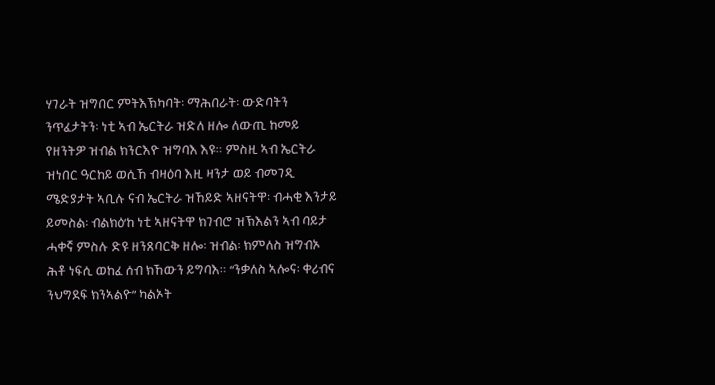ሃገራት ዝግበር ምትእኽካባት፡ ማሕበራት፡ ውድባትን ንጥፈታትን፡ ነቲ ኣብ ኤርትራ ዝድለ ዘሎ ለውጢ ከመይ የዘንትዎ ዝብል ክንርእዮ ዝግባእ እዩ። ምስዚ ኣብ ኤርትራ ዝነበር ዓርከይ ወሲኸ ብዛዕባ እዚ ዛንታ ወይ ብመገዲ ሜድያታት ኣቢሉ ናብ ኤርትራ ዝኸይድ ኣዘናትዋ፡ ብሓቂ እንታይ ይመስል፡ ብልክዕ’ከ ነቲ ኣዘናትዋ ክገብሮ ዝኽእልን ኣብ ባይታ ሓቀኛ ምስሉ ድዩ ዘንጸባርቅ ዘሎ፡ ዝብል፡ ክምለስ ዝግብኦ ሕቶ ነፍሲ ወከፈ ሰብ ክኸውን ይግባእ። “ንቃለስ ኣሎና፡ ቀሪብና ንህግደፍ ክንኣልዮ” ካልኦት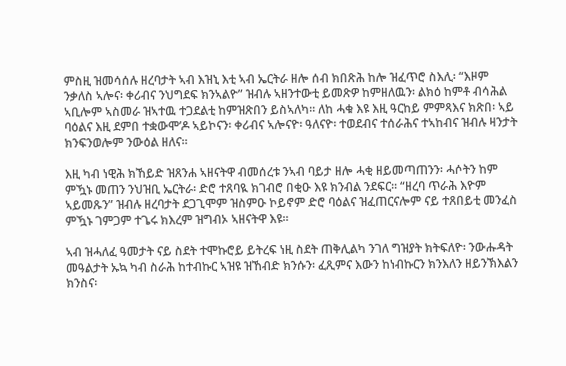ምስዚ ዝመሳሰሉ ዘረባታት ኣብ እዝኒ እቲ ኣብ ኤርትራ ዘሎ ሰብ ክበጽሕ ከሎ ዝፈጥሮ ስእሊ፡ “እዞም ንቃለስ ኣሎና፡ ቀሪብና ንህግደፍ ክንኣልዮ” ዝብሉ ኣዘንተውቲ ይመጽዎ ከምዘለዉን፡ ልክዕ ከምቶ ብሳሕል ኣቢሎም ኣስመራ ዝኣተዉ ተጋደልቲ ከምዝጽበን ይስኣለካ። ለከ ሓቁ እዩ እዚ ዓርከይ ምምጻእና ክጽበ፡ ኣይ ባዕልና እዚ ደምበ ተቋውሞ’ዶ ኣይኮናን፡ ቀሪብና ኣሎናዮ፡ ዓለናዮ፡ ተወደብና ተሰራሕና ተኣከብና ዝብሉ ዛንታት ክንፍንወሎም ንውዕል ዘለና።

እዚ ካብ ነዊሕ ክኸይድ ዝጸንሐ ኣዘናትዋ ብመሰረቱ ንኣብ ባይታ ዘሎ ሓቂ ዘይመጣጠንን፡ ሓሶትን ከም ምዃኑ መጠን ንህዝቢ ኤርትራ፡ ድሮ ተጸባዪ ክገብሮ በቂዑ እዩ ክንብል ንደፍር፡፡ “ዘረባ ጥራሕ እዮም ኣይመጹን” ዝብሉ ዘረባታት ደጋጊሞም ዝስምዑ ኮይኖም ድሮ ባዕልና ዝፈጠርናሎም ናይ ተጸበይቲ መንፈስ ምዃኑ ገምጋም ተጌሩ ክእረም ዝግብኦ ኣዘናትዋ እዩ።

ኣብ ዝሓለፈ ዓመታት ናይ ስደት ተሞኩሮይ ይትረፍ ነዚ ስደት ጠቅሊልካ ንገለ ግዝያት ክትፍለዮ፡ ንውሑዳት መዓልታት ኡኳ ካብ ስራሕ ከተብኩር ኣዝዩ ዝኸብድ ክንሱን፡ ፈጺምና እውን ከነብኩርን ክንእለን ዘይንኽእልን ክንስና፡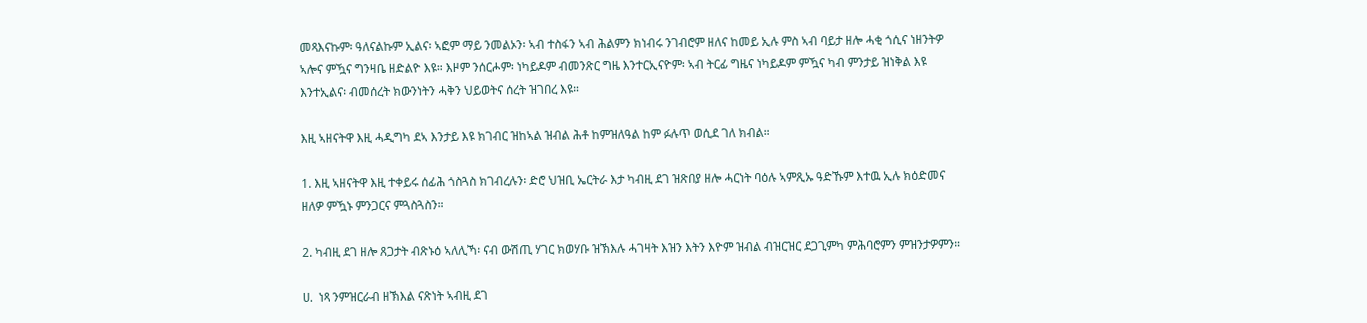መጻእናኩም፡ ዓለናልኩም ኢልና፡ ኣፎም ማይ ንመልኦን፡ ኣብ ተስፋን ኣብ ሕልምን ክነብሩ ንገብሮም ዘለና ከመይ ኢሉ ምስ ኣብ ባይታ ዘሎ ሓቂ ጎሲና ነዘንትዎ ኣሎና ምዃና ግንዛቤ ዘድልዮ እዩ። እዞም ንሰርሖም፡ ነካይዶም ብመንጽር ግዜ እንተርኢናዮም፡ ኣብ ትርፊ ግዜና ነካይዶም ምዃና ካብ ምንታይ ዝነቅል እዩ እንተኢልና፡ ብመሰረት ክውንነትን ሓቅን ህይወትና ሰረት ዝገበረ እዩ።

እዚ ኣዘናትዋ እዚ ሓዲግካ ደኣ እንታይ እዩ ክገብር ዝከኣል ዝብል ሕቶ ከምዝለዓል ከም ፉሉጥ ወሲደ ገለ ክብል።

1. እዚ ኣዘናትዋ እዚ ተቀይሩ ሰፊሕ ጎስጓስ ክገብረሉን፡ ድሮ ህዝቢ ኤርትራ እታ ካብዚ ደገ ዝጽበያ ዘሎ ሓርነት ባዕሉ ኣምጺኡ ዓድኹም እተዉ ኢሉ ክዕድመና ዘለዎ ምዃኑ ምንጋርና ምጓስጓስን።

2. ካብዚ ደገ ዘሎ ጸጋታት ብጽኑዕ ኣለሊኻ፡ ናብ ውሽጢ ሃገር ክወሃቡ ዝኽእሉ ሓገዛት እዝን እትን እዮም ዝብል ብዝርዝር ደጋጊምካ ምሕባሮምን ምዝንታዎምን።

ሀ.  ነጻ ንምዝርራብ ዘኽእል ናጽነት ኣብዚ ደገ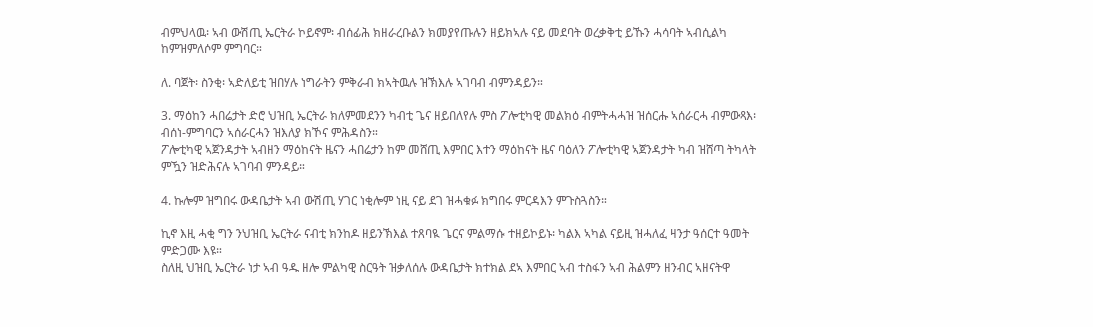ብምህላዉ፡ ኣብ ውሽጢ ኤርትራ ኮይኖም፡ ብሰፊሕ ክዘራረቡልን ክመያየጡሉን ዘይክኣሉ ናይ መደባት ወረቃቅቲ ይኹን ሓሳባት ኣብሲልካ ከምዝምለሶም ምግባር።

ለ. ባጀት፡ ስንቂ፡ ኣድለይቲ ዝበሃሉ ነግራትን ምቅራብ ክኣትዉሉ ዝኽእሉ ኣገባብ ብምንዳይን።

3. ማዕከን ሓበሬታት ድሮ ህዝቢ ኤርትራ ክለምመደንን ካብቲ ጌና ዘይበለየሉ ምስ ፖሎቲካዊ መልክዕ ብምትሓሓዝ ዝሰርሑ ኣሰራርሓ ብምውጻእ፡ ብሰነ-ምግባርን ኣሰራርሓን ዝእለያ ክኾና ምሕዳስን።
ፖሎቲካዊ ኣጀንዳታት ኣብዘን ማዕከናት ዜናን ሓበሬታን ከም መሸጢ እምበር እተን ማዕከናት ዜና ባዕለን ፖሎቲካዊ ኣጀንዳታት ካብ ዝሸጣ ትካላት ምዃን ዝድሕናሉ ኣገባብ ምንዳይ።

4. ኩሎም ዝግበሩ ውዳቤታት ኣብ ውሽጢ ሃገር ነቂሎም ነዚ ናይ ደገ ዝሓቁፉ ክግበሩ ምርዳእን ምጉስጓስን።

ኪኖ እዚ ሓቂ ግን ንህዝቢ ኤርትራ ናብቲ ክንከዶ ዘይንኽእል ተጸባዪ ጌርና ምልማሱ ተዘይኮይኑ፡ ካልእ ኣካል ናይዚ ዝሓለፈ ዛንታ ዓሰርተ ዓመት ምድጋሙ እዩ።
ስለዚ ህዝቢ ኤርትራ ነታ ኣብ ዓዱ ዘሎ ምልካዊ ስርዓት ዝቃለሰሉ ውዳቤታት ክተክል ደኣ እምበር ኣብ ተስፋን ኣብ ሕልምን ዘንብር ኣዘናትዋ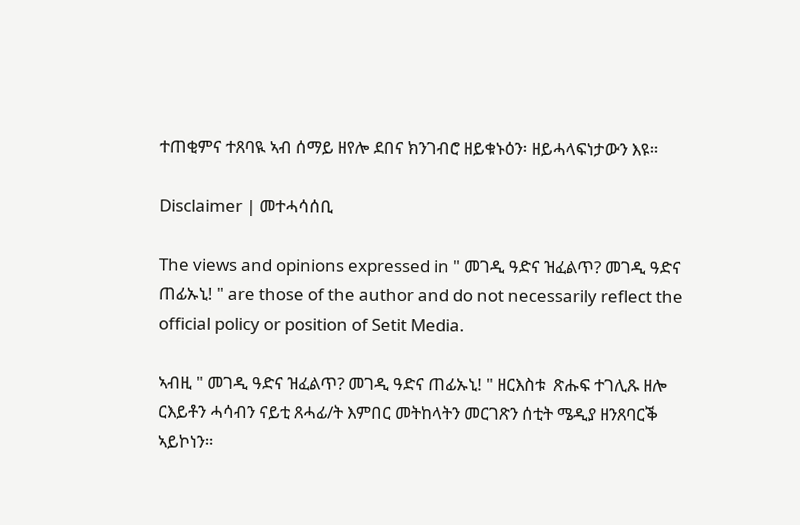ተጠቂምና ተጸባዪ ኣብ ሰማይ ዘየሎ ደበና ክንገብሮ ዘይቁኑዕን፡ ዘይሓላፍነታውን እዩ።

Disclaimer | መተሓሳሰቢ

The views and opinions expressed in " መገዲ ዓድና ዝፈልጥ? መገዲ ዓድና ጠፊኡኒ! " are those of the author and do not necessarily reflect the official policy or position of Setit Media.

ኣብዚ " መገዲ ዓድና ዝፈልጥ? መገዲ ዓድና ጠፊኡኒ! " ዘርእስቱ  ጽሑፍ ተገሊጹ ዘሎ ርእይቶን ሓሳብን ናይቲ ጸሓፊ/ት እምበር መትከላትን መርገጽን ሰቲት ሜዲያ ዘንጸባርቕ ኣይኮነን።